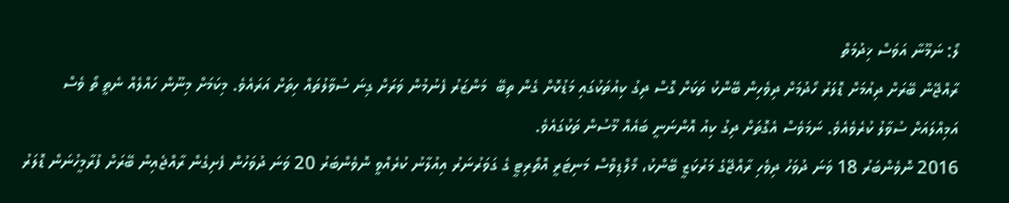ލޯ: ނަމޫނާ އަވަސް ޚިދުމަތް
ރާއްޖޭން ބޭރަށް ދިއުމަށް ޑޮލަރު ހޯދުމަށް ދިވެހިން ބޭންކު ތަކަށް ގޮސް ދިގު ކިއުތަކުގައި މަޑުކޮށް ގެން ތިބޭ  މަންޒަރު ފެނުމުން ވަރަށް ގިނަ ސުވާލުތައް ހިތަށް އަރައެވެ. މިކަމަށް މިނޫން ހައްލެއް ނެތީ ތޯ ވެސް އަމިއްލައަށް ސުވާލު ކުރެވެއެވެ. ނަމަވެސް އެގޮތަށް ދިގު ކިއު އޮންނަނީ ބައެއް މޫސުން ތަކުގައެވެ.
2016 ނޮވެންބަރު 18 ވަނަ ދުވަހު ދިވެހި ރާއްޖޭގެ މަރުކަޒީ ބޭންކު، މޯލްޑިވްސް މަނިޓަރީ އޮތޯރިޓީ ގެ ގަވަރުނަރު އިއުލާނު ކުރެއްވީ ނޮވެންބަރު 20 ވަނަ ދުވަހުން ފެށިގެން ރާއްޖެއިން ބޭރަށް ފުރާމީހުނަން ޑޮލަރު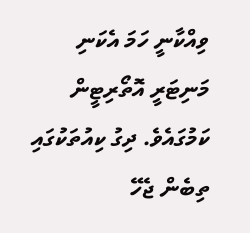ވިއްކާނީ ހަމަ އެކަނި މަނިޓަރީ އޮތޯރިޓީން ކަމުގައެވެ. ދިގު ކިއުތަކުގައި ތިބެން ޖެހޭ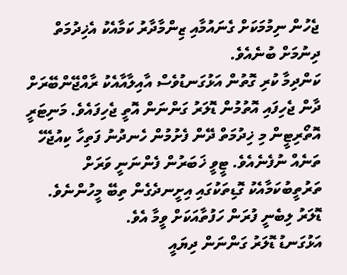ޖެހުން ނިމުމަކަށް ގެނައުމާއި ޒިންމާދާރު ކަމާއެކު އެޚިދުމަތް ދިނުމަށް ބުނެއެވެ.
ކަންދިމާ ކުރި ގޮތުން އަޅުގަނޑުވެސް އާއިލާއާއެކު ރާއްޖޭންބޭރަށް ދާން ޖެހިފައި އޮތުމުން ޑޮލަރު ގަންނަން އޮތީ ޖެހިފައެވެ. މަނިޓަރީ އޮތޯރިޓީން މި ޚިދުމަތް ދޭން ފެށުމުން ހެނދުނު ފަތިހާ ކިއުޖެހޭ ތަނެއް ނުފެނެއެވެ. ޓީވީ ޚަބަރުން ފެންނަނީ ވަރަށް ތަރުތީބުކަމާއެކު ގޮޑިތަކުގައި އިށީނދެގެން ތިބޭ މީހުންނެވެ. ޑޮލަރު ލިބެނީ ފުރަން ހަފުތާއަކަށް ވީމާ އެވެ.
އަޅުގަނޑު ޑޮލަރު ގަންނަން ދިޔައީ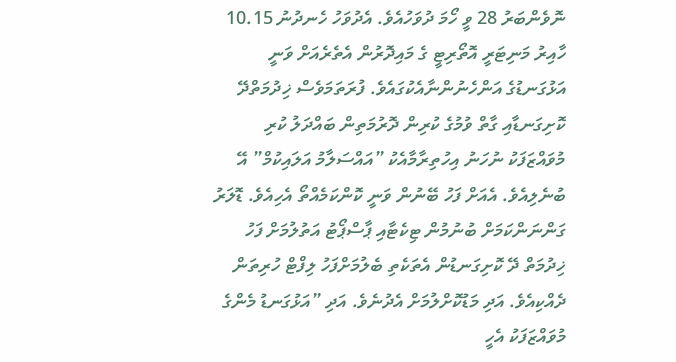ނޮވެންބަރު 28 ވީ ހޯމަ ދުވަހުއެވެ. އެދުވަހު ހެނދުނު 10.15 ހާއިރު މަނިޓަރީ އޮތޯރިޓީ ގެ މައިދޮރުން އެތެރެއަށް ވަނީ އަޅުގަނޑުގެ އަންހެނުންނާއެކުގައެވެ. ފުރަތަމަވެސް ޚިދުމަތްދޭ ކޮށިގަނޑާއި ގާތް ވުމުގެ ކުރިން ދޮރުމަތިން ބައްދަލު ކުރި މުވައްޒަފަކު ނުހަނު އިހުތިރާމާއެކު ”އައްސަލާމު އަލައިކުމް” އޭ ބުނެލިއެވެ. އެއަށް ފަހު ބޭނުން ވަނީ ކޮންކަމެއްތޯ އެހިއެވެ. ޑޮލަރު ގަންނަންކަމަށް ބުނުމުން ޓިކެޓާއި ޕާސްޕޯޓު އަތުލުމަށް ފަހު ޚިދުމަތް ދޭ ކޮށިގަނޑުން އެތަކެތި ބެލުމަށްފަހު ލިފްޓް ހުރިތަން ދެއްކިއެވެ. އަދި މަޑުކޮށްލުމަށް އެދުނެވެ. އަދި ”އަޅުގަނޑު މެންގެ މުވައްޒަފަކު އެހީ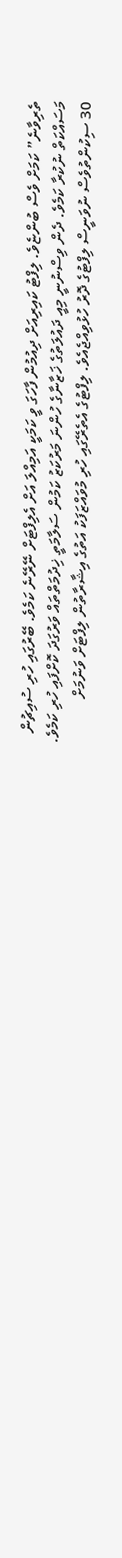ތެރިވާނެ” ކަމަށް ވެސް ބުންޏެވެ. ލިފްޓު ކައިރިއަށް ދިއުމުން ފާހަގަ ވީ ކަމަކީ އަމިއްލަ އަށް އެލިފްޓަށް ނޭރޭނެ ކަމެވެ. ބޭރުގައި ހުރި ސުއިޗުން މަސައްކަތް ނުކުރާ ކަމެވެ. ދެން ވިސްނުނީ މިއީ ދައުލަތުގެ ޚަޒާނާގެ ހުންނަ މަރުކަޒު ކަމުން ސަލާމަތީ ޚިދުމަތްތައް ވަރުގަދަ ކޮށްފައި ހުރި ކަމެވެ. 30 ސިކުންތުވެސް ނުވަނީސް ލިފްޓުގެ ދޮރު ހުޅުވިއްޖެއެވެ. ލިފްޓުގެ އެތެރޭގައި ހުރި މުވައްޒަފަކު އަތުގެ އިޝާރާތުން ލިފްޓަށް ވަނުމަށް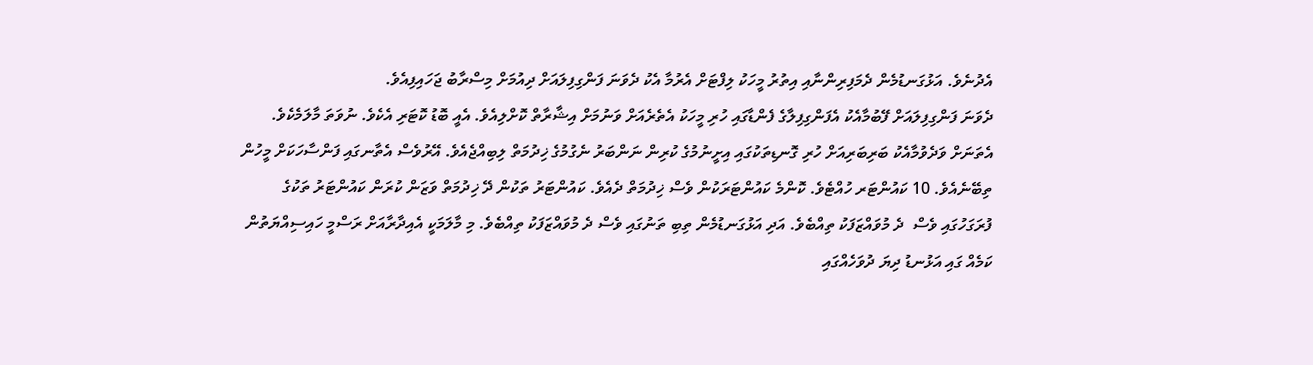އެދުނެވެ. އަޅުގަނޑުމެން ދެމަފިރިންނާއި އިތުރު މީހަކު ލިފްޓަށް އެރުމާ އެކު ދެވަނަ ފަންގިފިލައަށް ދިއުމަށް މިސްރާބު ޖަހައިފިއެވެ.
ދެވަނަ ފަންގިފިލައަށް ފޭބުމާއެކު އެފަންގިފިލާގެ ފެންޑާގައި ހުރި މީހަކު އެތެރެއަށް ވަނުމަށް އިޝާރާތް ކޮށްލިއެވެ. އެއީ ބޮޑު ކޮޓަރި އެކެވެ. ނުވަތަ މާލަމެކެވެ. އެތަނަށް ވަދެވުމާއެކު ބަރިބަރިއަށް ހުރި ގޮނޑިތަކުގައި އިށީނުމުގެ ކުރިން ނަންބަރު ނެގުމުގެ ޚިދުމަތް ލިބިއްޖެއެވެ. އޭރުވެސް އެތާނގައި ފަންސާހަކަށް މީހުން ތިބޭނެއެވެ. 10 ކައުންޓަރ ހުއްޓެވެ. ކޮންމެ ކައުންޓަރަކުން ވެސް ޚިދުމަތް ދެއެވެ. ކައުންޓަރު ތަކުން ދޭ ޚިދުމަތް ވަޒަން ކުރަން ކައުންޓަރު ތަކުގެ ފުރަގަހުގައި ވެސް  ދެ މުވައްޒަފަކު ތިއްބެވެ. އަދި އަޅުގަނޑުމެން ތިބި ތަނުގައި ވެސް ދެ މުވައްޒަފަކު ތިއްބެވެ. މި މާލަމަކީ އެއިދާރާއަށް ރަސްމީ ހައިސިއްޔަތުން ކަމެއް ގައި އަޅުނޑު ދިޔަ ދުވަހެއްގައި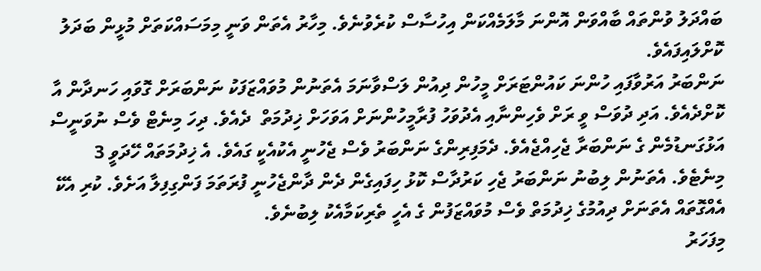ބައްދަލު ވުންތައް ބާއްވަން އޮންނަ މާލަމެއްކަން އިހުސާސް ކުރެވުނެވެ. މިހާރު އެތަން ވަނީ މިމަސައްކަތަށް މުޅީން ބަދަލު ކޮށްލައިފައެވެ.
ނަންބަރު އަރުވާފައި ހުންނަ ކައުންޓަރަށް މީހުން ދިއުން ލަސްވާނަމަ އެތަނުން މުވައްޒަފަކު ނަންބަރަށް ގޮވައި ހަނދާން އާ ކޮށްދެއެވެ. އަދި ދުވަސް ވީ ރަށް ވެހިންނާއި އެދުވަހު ފުރާމީހުންނަށް އަވަހަށް ޚިދުމަތް  ދެއެވެ. ދިހަ މިނެޓް ވެސް ނުވަނީސް އަޅުގަނޑުމެން ގެ ނަންބަރާ ޖެހިއްޖެއެވެ. ދެމަފިރިންގެ ނަންބަރު ވެސް ޖެހުނީ އެކުއެކީ ގައެވެ. އެ ޚިދުމަތައް ހޭދަވީ 3 މިނެޓެވެ. އެތަނުން ލިބުނު ނަންބަރު ޖެހި ކަރުދާސް ކޮޅު ހިފައިގެން ދެން ދާންޖެހުނީ ފުރަތަމަ ފަންގިފިލާ އަށެވެ. ކުރި އެކޭ އެއްގޮތައް އެތަނަށް ދިއުމުގެ ޚިދުމަތް ވެސް މުވައްޒަފުން ގެ އެހީ ތެރިކަމާއެކު ލިބުނެވެ.
މިފަހަރު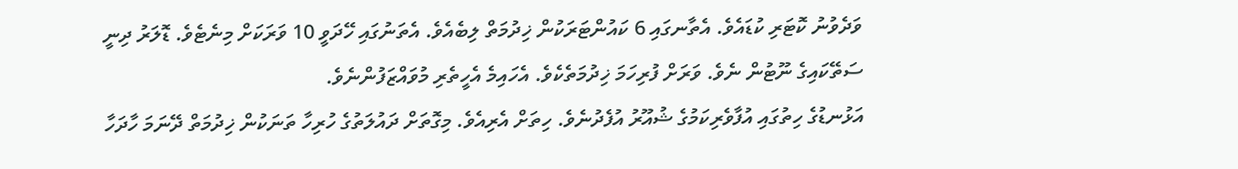ވަދެވުނު ކޮޓަރި ކުޑައެވެ. އެތާނގައި 6 ކައުންޓަރަކުން ޚިދުމަތް ލިބެއެވެ. އެތަނުގައި ހޭދަވީ 10 ވަރަކަށް މިނެޓެވެ. ޑޮލަރު ދިނީ ސަތޭކައިގެ ނޫޓުން ނެވެ. ވަރަށް ފުރިހަމަ ޚިދުމަތެކެވެ. އެހައިމެ އެހީތެރި މުވައްޒަފުންނެވެ.
އަޅުނޑުގެ ހިތުގައި އުފާވެރިކަމުގެ ޝުއޫރު އުފެދުނެވެ. ހިތަށް އެރިއެވެ. މިގޮތަށް ދައުލަތުގެ ހުރިހާ ތަނަކުން ޚިދުމަތް ދޭނަމަ ހާދަހާ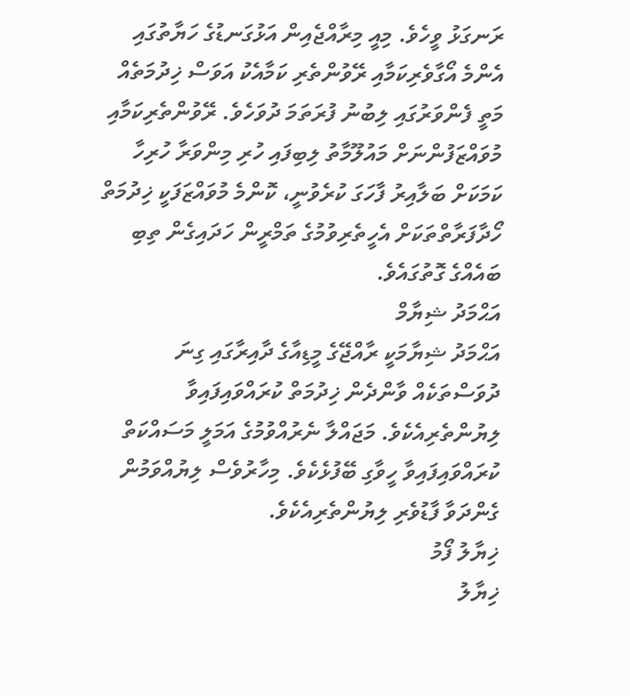ރަނގަޅު ވީހެވެ. މިއީ މިރާއްޖެއިން އަޅުގަނޑުގެ ހަޔާތުގައި އެންމެ އޯގާވެރިކަމާއި ރޭވުންތެރި ކަމާއެކު އަވަސް ޚިދުމަތެއް މަތީ ފެންވަރުގައި ލިބުނު ފުރަތަމަ ދުވަހެވެ. ރޭވުންތެރިކަމާއި މުވައްޒަފުންނަށް މައުލޫމާތު ލިބިފައި ހުރި މިންވަރާ ހުރިހާ ކަމަކަށް ބަލާއިރު ފާހަގަ ކުރެވުނީ، ކޮންމެ މުވައްޒަފަކީ ޚިދުމަތް ހޯދާފަރާތްތަކަށް އެހީތެރިވުމުގެ ތަމްރީން ހަދައިގެން ތިބި ބައެއްގެ ގޮތުގައެވެ.
އަޙްމަދު ޝިޔާމް
އަޙްމަދު ޝިޔާމަކީ ރާއްޖޭގެ މީޑިއާގެ ދާއިރާގައި ގިނަ ދުވަސްތަކެއް ވާންދެން ޚިދުމަތް ކުރައްވައިފައިވާ ލިޔުންތެރިއެކެވެ. މަޖައްލާ ނެރުއްވުމުގެ އަމަލީ މަސައްކަތް ކުރައްވައިފައިވާ ހީވާގި ބޭފުޅެކެވެ. މިހާރުވެސް ލިޔުއްވަމުން ގެންދަވާ ފާޑުވެރި ލިޔުންތެރިއެކެވެ.
ޚިޔާލު ފޯމު
ޚިޔާލު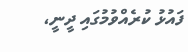ފައުޅު ކުރެއްވުމުގައި ދީނީ،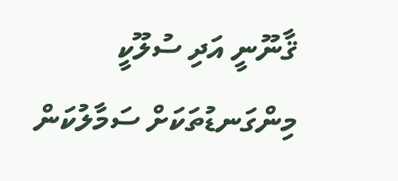ޤާނޫނީ އަދި ސުލޫކީ މިންގަނޑުތަކަށް ސަމާލުކަން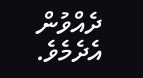ދެއްވުން އެދެމެވެ.